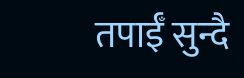तपाईँ सुन्दै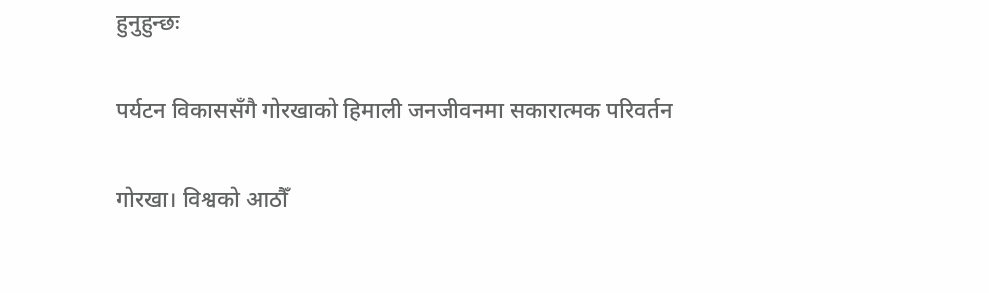हुनुहुन्छः

पर्यटन विकाससँगै गोरखाको हिमाली जनजीवनमा सकारात्मक परिवर्तन

गोरखा। विश्वको आठौँ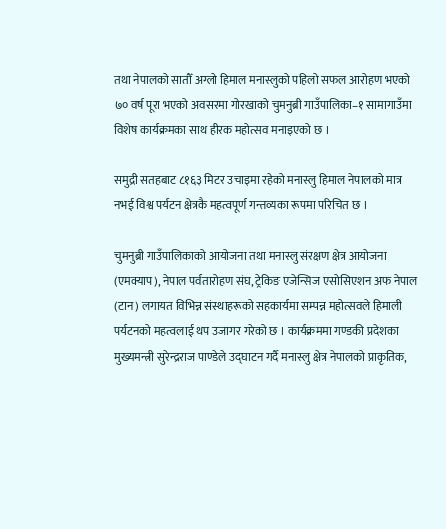तथा नेपालको सातौँ अग्लो हिमाल मनास्लुको पहिलो सफल आरोहण भएको ७० वर्ष पूरा भएको अवसरमा गोरखाको चुमनुब्री गाउँपालिका–१ सामागाउँमा विशेष कार्यक्रमका साथ हीरक महोत्सव मनाइएको छ ।

समुद्री सतहबाट ८१६३ मिटर उचाइमा रहेको मनास्लु हिमाल नेपालको मात्र नभई विश्व पर्यटन क्षेत्रकै महत्वपूर्ण गन्तव्यका रूपमा परिचित छ ।

चुमनुब्री गाउँपालिकाको आयोजना तथा मनास्लु संरक्षण क्षेत्र आयोजना (एमक्याप), नेपाल पर्वतारोहण संघ, ट्रेकिङ एजेन्सिज एसोसिएशन अफ नेपाल (टान) लगायत विभिन्न संस्थाहरूको सहकार्यमा सम्पन्न महोत्सवले हिमाली पर्यटनको महत्वलाई थप उजागर गरेको छ । कार्यक्रममा गण्डकी प्रदेशका मुख्यमन्त्री सुरेन्द्रराज पाण्डेले उद्घाटन गर्दै मनास्लु क्षेत्र नेपालको प्राकृतिक,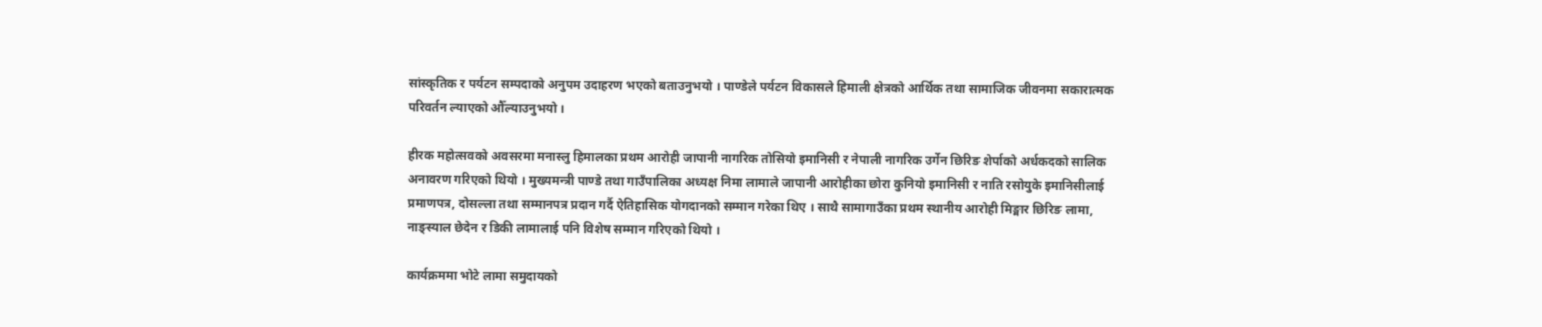सांस्कृतिक र पर्यटन सम्पदाको अनुपम उदाहरण भएको बताउनुभयो । पाण्डेले पर्यटन विकासले हिमाली क्षेत्रको आर्थिक तथा सामाजिक जीवनमा सकारात्मक परिवर्तन ल्याएको औँल्याउनुभयो ।

हीरक महोत्सवको अवसरमा मनास्लु हिमालका प्रथम आरोही जापानी नागरिक तोसियो इमानिसी र नेपाली नागरिक उर्गेन छिरिङ शेर्पाको अर्धकदको सालिक अनावरण गरिएको थियो । मुख्यमन्त्री पाण्डे तथा गाउँपालिका अध्यक्ष निमा लामाले जापानी आरोहीका छोरा कुनियो इमानिसी र नाति रसोयुके इमानिसीलाई प्रमाणपत्र, दोसल्ला तथा सम्मानपत्र प्रदान गर्दै ऐतिहासिक योगदानको सम्मान गरेका थिए । साथै सामागाउँका प्रथम स्थानीय आरोही मिङ्मार छिरिङ लामा, नाङ्स्याल छेदेन र डिकी लामालाई पनि विशेष सम्मान गरिएको थियो ।

कार्यक्रममा भोटे लामा समुदायको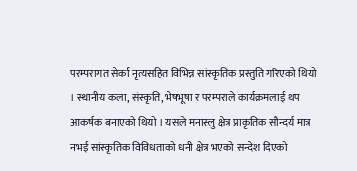परम्परागत सेर्का नृत्यसहित विभिन्न सांस्कृतिक प्रस्तुति गरिएको थियो । स्थानीय कला, संस्कृति, भेषभूषा र परम्पराले कार्यक्रमलाई थप आकर्षक बनाएको थियो । यसले मनास्लु क्षेत्र प्राकृतिक सौन्दर्य मात्र नभई सांस्कृतिक विविधताको धनी क्षेत्र भएको सन्देश दिएको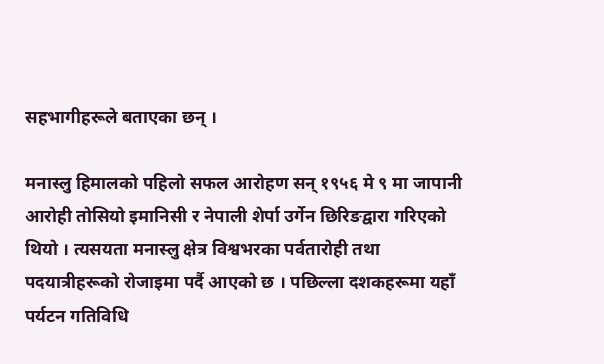सहभागीहरूले बताएका छन् ।

मनास्लु हिमालको पहिलो सफल आरोहण सन् १९५६ मे ९ मा जापानी आरोही तोसियो इमानिसी र नेपाली शेर्पा उर्गेन छिरिङद्वारा गरिएको थियो । त्यसयता मनास्लु क्षेत्र विश्वभरका पर्वतारोही तथा पदयात्रीहरूको रोजाइमा पर्दै आएको छ । पछिल्ला दशकहरूमा यहाँ पर्यटन गतिविधि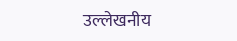उल्लेखनीय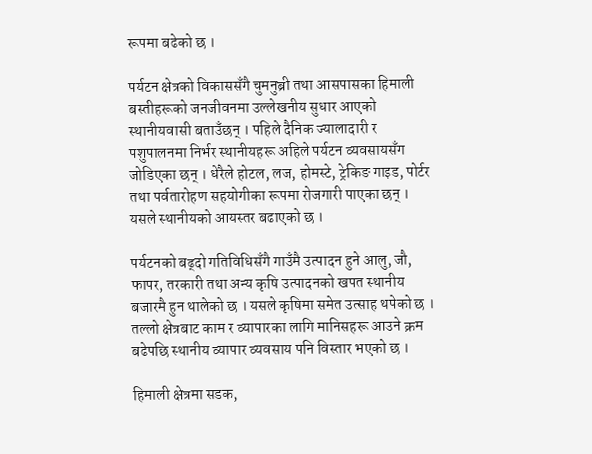रूपमा बढेको छ ।

पर्यटन क्षेत्रको विकाससँगै चुमनुब्री तथा आसपासका हिमाली बस्तीहरूको जनजीवनमा उल्लेखनीय सुधार आएको स्थानीयवासी बताउँछन् । पहिले दैनिक ज्यालादारी र पशुपालनमा निर्भर स्थानीयहरू अहिले पर्यटन व्यवसायसँग जोडिएका छन् । धेरैले होटल, लज, होमस्टे, ट्रेकिङ गाइड, पोर्टर तथा पर्वतारोहण सहयोगीका रूपमा रोजगारी पाएका छन् । यसले स्थानीयको आयस्तर बढाएको छ ।

पर्यटनको बढ्दो गतिविधिसँगै गाउँमै उत्पादन हुने आलु, जौ, फापर, तरकारी तथा अन्य कृषि उत्पादनको खपत स्थानीय बजारमै हुन थालेको छ । यसले कृषिमा समेत उत्साह थपेको छ । तल्लो क्षेत्रबाट काम र व्यापारका लागि मानिसहरू आउने क्रम बढेपछि स्थानीय व्यापार व्यवसाय पनि विस्तार भएको छ ।

हिमाली क्षेत्रमा सडक,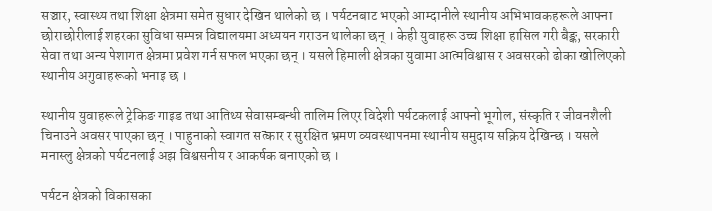सञ्चार, स्वास्थ्य तथा शिक्षा क्षेत्रमा समेत सुधार देखिन थालेको छ । पर्यटनबाट भएको आम्दानीले स्थानीय अभिभावकहरूले आफ्ना छोराछोरीलाई शहरका सुविधा सम्पन्न विद्यालयमा अध्ययन गराउन थालेका छन् । केही युवाहरू उच्च शिक्षा हासिल गरी बैङ्क, सरकारी सेवा तथा अन्य पेशागत क्षेत्रमा प्रवेश गर्न सफल भएका छन् । यसले हिमाली क्षेत्रका युवामा आत्मविश्वास र अवसरको ढोका खोलिएको स्थानीय अगुवाहरूको भनाइ छ ।

स्थानीय युवाहरूले ट्रेकिङ गाइड तथा आतिथ्य सेवासम्बन्धी तालिम लिएर विदेशी पर्यटकलाई आफ्नो भूगोल, संस्कृति र जीवनशैली चिनाउने अवसर पाएका छन् । पाहुनाको स्वागत सत्कार र सुरक्षित भ्रमण व्यवस्थापनमा स्थानीय समुदाय सक्रिय देखिन्छ । यसले मनास्लु क्षेत्रको पर्यटनलाई अझ विश्वसनीय र आकर्षक बनाएको छ ।

पर्यटन क्षेत्रको विकासका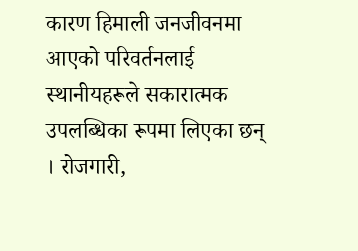कारण हिमाली जनजीवनमा आएको परिवर्तनलाई स्थानीयहरूले सकारात्मक उपलब्धिका रूपमा लिएका छन् । रोजगारी,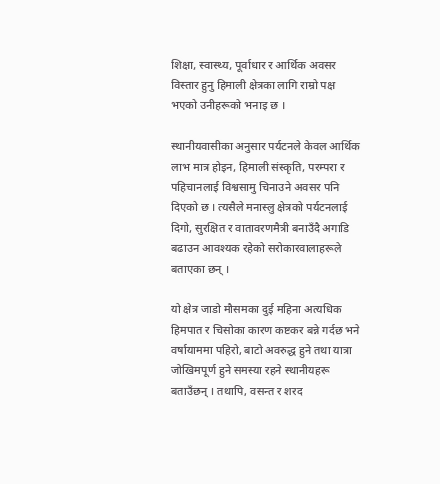शिक्षा, स्वास्थ्य, पूर्वाधार र आर्थिक अवसर विस्तार हुनु हिमाली क्षेत्रका लागि राम्रो पक्ष भएको उनीहरूको भनाइ छ ।

स्थानीयवासीका अनुसार पर्यटनले केवल आर्थिक लाभ मात्र होइन, हिमाली संस्कृति, परम्परा र पहिचानलाई विश्वसामु चिनाउने अवसर पनि दिएको छ । त्यसैले मनास्लु क्षेत्रको पर्यटनलाई दिगो, सुरक्षित र वातावरणमैत्री बनाउँदै अगाडि बढाउन आवश्यक रहेको सरोकारवालाहरूले बताएका छन् ।

यो क्षेत्र जाडो मौसमका दुई महिना अत्यधिक हिमपात र चिसोका कारण कष्टकर बन्ने गर्दछ भने वर्षायाममा पहिरो, बाटो अवरुद्ध हुने तथा यात्रा जोखिमपूर्ण हुने समस्या रहने स्थानीयहरू बताउँछन् । तथापि, वसन्त र शरद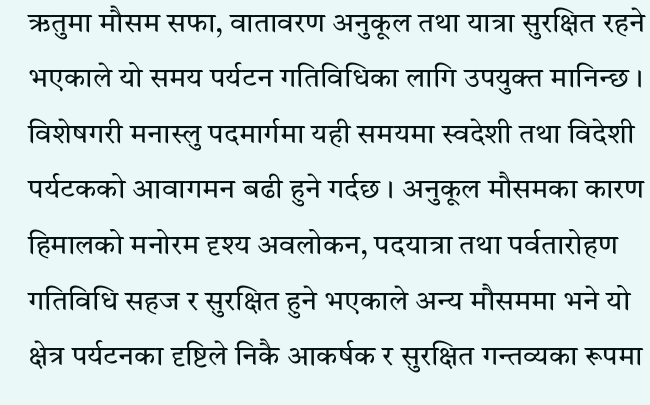ऋतुमा मौसम सफा, वातावरण अनुकूल तथा यात्रा सुरक्षित रहने भएकाले यो समय पर्यटन गतिविधिका लागि उपयुक्त मानिन्छ । विशेषगरी मनास्लु पदमार्गमा यही समयमा स्वदेशी तथा विदेशी पर्यटकको आवागमन बढी हुने गर्दछ । अनुकूल मौसमका कारण हिमालको मनोरम दृश्य अवलोकन, पदयात्रा तथा पर्वतारोहण गतिविधि सहज र सुरक्षित हुने भएकाले अन्य मौसममा भने यो क्षेत्र पर्यटनका दृष्टिले निकै आकर्षक र सुरक्षित गन्तव्यका रूपमा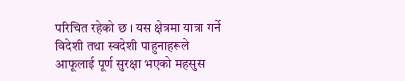परिचित रहेको छ । यस क्षेत्रमा यात्रा गर्ने विदेशी तथा स्वदेशी पाहुनाहरूले आफूलाई पूर्ण सुरक्षा भएको महसुस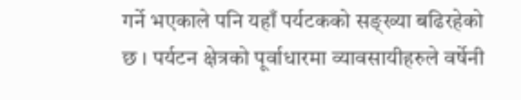गर्ने भएकाले पनि यहाँ पर्यटकको सङ्ख्या बढिरहेको छ । पर्यटन क्षेत्रको पूर्वाधारमा व्यावसायीहरुले वर्षेनी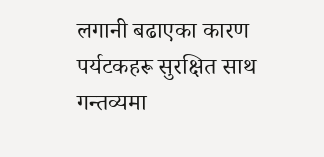लगानी बढाएका कारण पर्यटकहरू सुरक्षित साथ गन्तव्यमा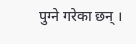पुग्ने गरेका छन् ।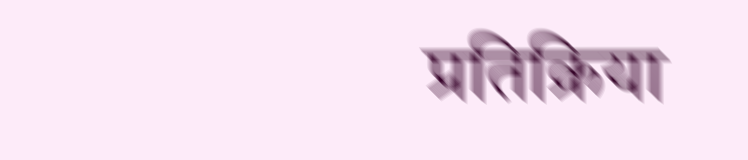प्रतिक्रिया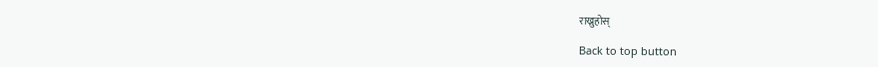राख्नुहोस्

Back to top button